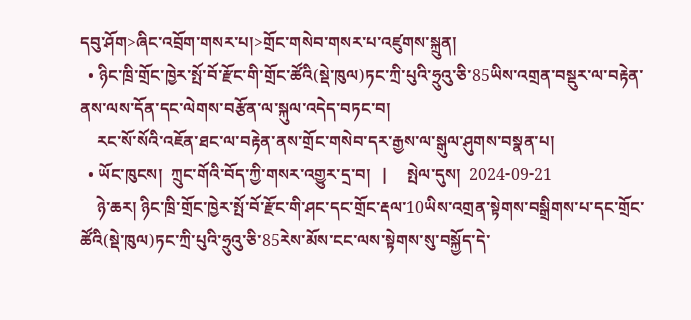དབུ་ཤོག>ཞིང་འབྲོག་གསར་པ།>གྲོང་གསེབ་གསར་པ་འཛུགས་སྐྲུན།
  • ཉིང་ཁྲི་གྲོང་ཁྱེར་སྤོ་བོ་རྫོང་གི་གྲོང་ཚོའི(སྡེ་ཁུལ)ཏང་ཀྲི་པུའི་ཧྲུའུ་ཅི་85ཡིས་འགྲན་བསྡུར་ལ་བརྟེན་ནས་ལས་དོན་དང་ལེགས་བརྩོན་ལ་སྐུལ་འདེད་བཏང་བ།
    རང་སོ་སོའི་འཇོན་ཐང་ལ་བརྟེན་ནས་གྲོང་གསེབ་དར་རྒྱས་ལ་སྒུལ་ཤུགས་བསྣན་པ།
  • ཡོང་ཁུངས།  ཀྲུང་གོའི་བོད་ཀྱི་གསར་འགྱུར་དྲ་བ།   |     སྤེལ་དུས།  2024-09-21
    ཉེ་ཆར། ཉིང་ཁྲི་གྲོང་ཁྱེར་སྤོ་བོ་རྫོང་གི་ཤང་དང་གྲོང་རྡལ་10ཡིས་འགྲན་སྟེགས་བསྒྲིགས་པ་དང་གྲོང་ཚོའི(སྡེ་ཁུལ)ཏང་ཀྲི་པུའི་ཧྲུའུ་ཅི་85རེས་མོས་ངང་ལས་སྟེགས་སུ་བསྐྱོད་དེ་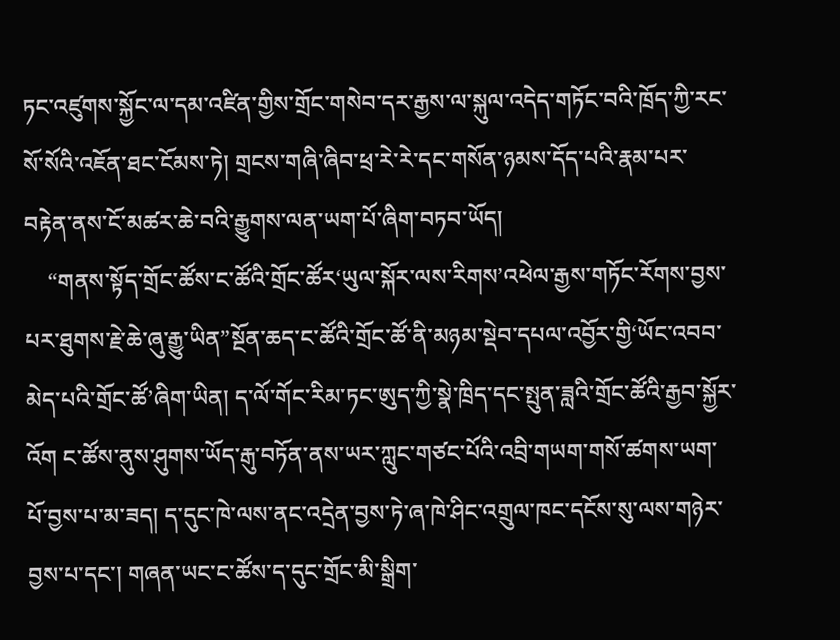ཏང་འཛུགས་སྐྱོང་ལ་དམ་འཛིན་གྱིས་གྲོང་གསེབ་དར་རྒྱས་ལ་སྐུལ་འདེད་གཏོང་བའི་ཁྲོད་ཀྱི་རང་སོ་སོའི་འཇོན་ཐང་ངོམས་ཏེ། གྲངས་གཞི་ཞིབ་ཕྲ་རེ་རེ་དང་གསོན་ཉམས་དོད་པའི་རྣམ་པར་བརྟེན་ནས་ངོ་མཚར་ཆེ་བའི་རྒྱུགས་ལན་ཡག་པོ་ཞིག་བཏབ་ཡོད།
    “གནས་སྟོད་གྲོང་ཚོས་ང་ཚོའི་གྲོང་ཚོར‘ཡུལ་སྐོར་ལས་རིགས’འཕེལ་རྒྱས་གཏོང་རོགས་བྱས་པར་ཐུགས་རྗེ་ཆེ་ཞུ་རྒྱུ་ཡིན”སྔོན་ཆད་ང་ཚོའི་གྲོང་ཚོ་ནི་མཉམ་སྡེབ་དཔལ་འབྱོར་གྱི‘ཡོང་འབབ་མེད་པའི་གྲོང་ཚོ’ཞིག་ཡིན། ད་ལོ་གོང་རིམ་ཏང་ཨུད་ཀྱི་སྣེ་ཁྲིད་དང་སྤུན་ཟླའི་གྲོང་ཚོའི་རྒྱབ་སྐྱོར་འོག ང་ཚོས་ནུས་ཤུགས་ཡོད་རྒུ་བཏོན་ནས་ཡར་ཀླུང་གཙང་པོའི་འབྲི་གཡག་གསོ་ཚགས་ཡག་པོ་བྱས་པ་མ་ཟད། ད་དུང་ཁེ་ལས་ནང་འདྲེན་བྱས་ཏེ་ཞ་ཁེ་ཤིང་འགྲུལ་ཁང་དངོས་སུ་ལས་གཉེར་བྱས་པ་དང་། གཞན་ཡང་ང་ཚོས་ད་དུང་གྲོང་མི་སྒྲིག་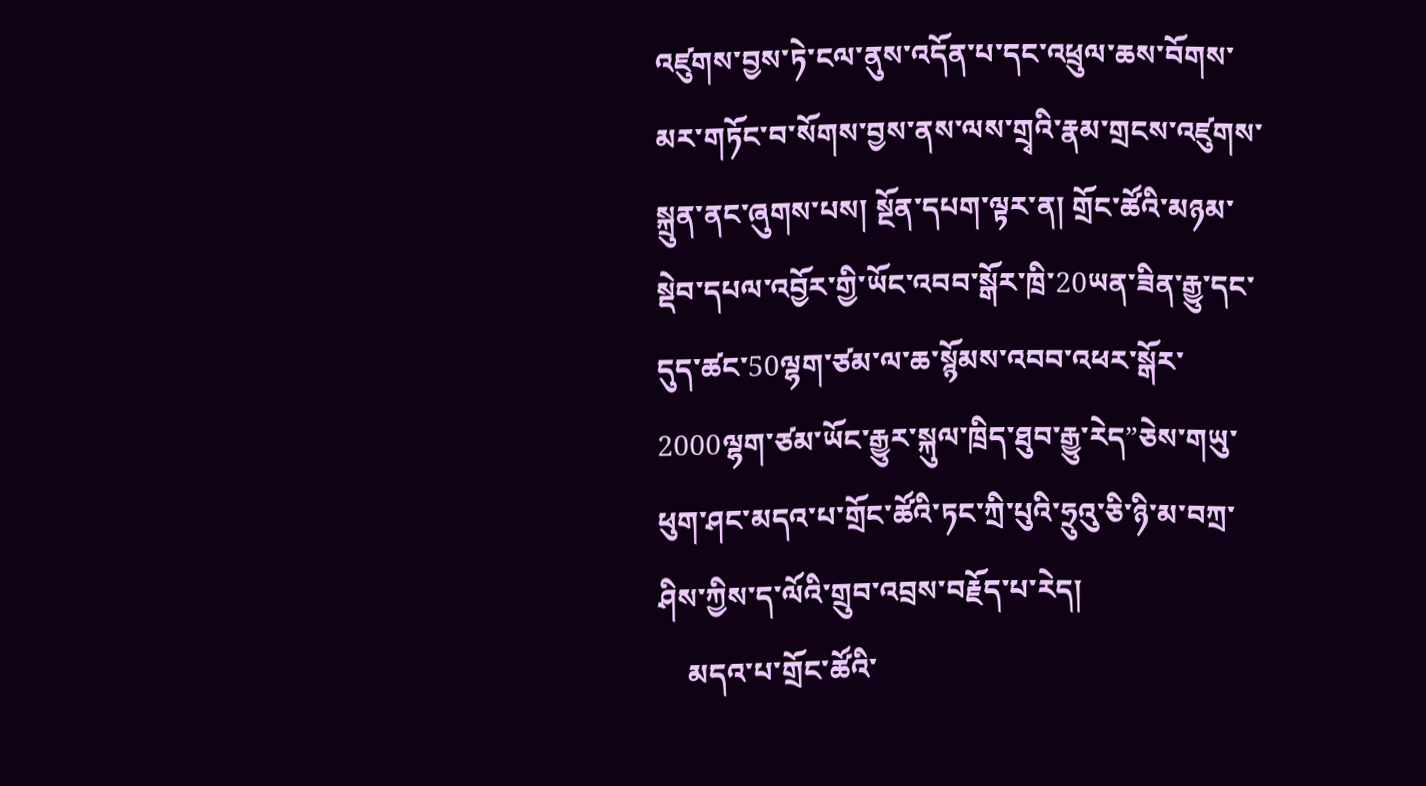འཛུགས་བྱས་ཏེ་ངལ་ནུས་འདོན་པ་དང་འཕྲུལ་ཆས་བོགས་མར་གཏོང་བ་སོགས་བྱས་ནས་ལས་གྲྭའི་རྣམ་གྲངས་འཛུགས་སྐྲུན་ནང་ཞུགས་པས། སྔོན་དཔག་ལྟར་ན། གྲོང་ཚོའི་མཉམ་སྡེབ་དཔལ་འབྱོར་གྱི་ཡོང་འབབ་སྒོར་ཁྲི་20ཡན་ཟིན་རྒྱུ་དང་དུད་ཚང་50ལྷག་ཙམ་ལ་ཆ་སྙོམས་འབབ་འཕར་སྒོར་2000ལྷག་ཙམ་ཡོང་རྒྱུར་སྐུལ་ཁྲིད་ཐུབ་རྒྱུ་རེད”ཅེས་གཡུ་ཕུག་ཤང་མདའ་པ་གྲོང་ཚོའི་ཏང་ཀྲི་པུའི་ཧྲུའུ་ཅི་ཉི་མ་བཀྲ་ཤིས་ཀྱིས་ད་ལོའི་གྲུབ་འབྲས་བརྗོད་པ་རེད།
    མདའ་པ་གྲོང་ཚོའི་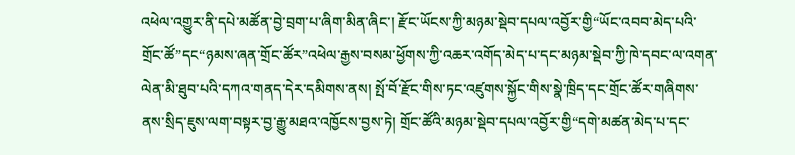འཕེལ་འགྱུར་ནི་དཔེ་མཚོན་བྱེ་བྲག་པ་ཞིག་མིན་ཞིང་། རྫོང་ཡོངས་ཀྱི་མཉམ་སྡེབ་དཔལ་འབྱོར་གྱི“ཡོང་འབབ་མེད་པའི་གྲོང་ཚོ”དང“ཉམས་ཞན་གྲོང་ཚོར”འཕེལ་རྒྱས་བསམ་ཕྱོགས་ཀྱི་འཆར་འགོད་མེད་པ་དང་མཉམ་སྡེབ་ཀྱི་ཁེ་དབང་ལ་འགན་ལེན་མི་ཐུབ་པའི་དཀའ་གནད་དེར་དམིགས་ནས། སྤོ་བོ་རྫོང་གིས་ཏང་འཛུགས་སྐྱོང་གིས་སྣེ་ཁྲིད་དང་གྲོང་ཚོར་གཞིགས་ནས་སྲིད་ཇུས་ལག་བསྟར་བྱ་རྒྱུ་མཐའ་འཁྱོངས་བྱས་ཏེ། གྲོང་ཚོའི་མཉམ་སྡེབ་དཔལ་འབྱོར་གྱི“དགེ་མཚན་མེད་པ་དང་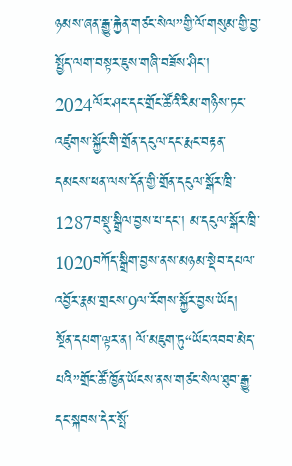ཉམས་ཞན་རྒྱུ་རྐྱེན་གཙང་སེལ”གྱི་ལོ་གསུམ་གྱི་བྱ་སྤྱོད་ལག་བསྟར་ཇུས་གཞི་བཟོས་ཤིང་། 2024ལོར་ཤང་དང་གྲོང་ཚོའི་རིམ་གཉིས་ཏང་འཛུགས་སྐྱོང་གི་གྲོན་དངུལ་དང་རྨང་བརྟན་དམངས་ཕན་ལས་དོན་གྱི་གྲོན་དངུལ་སྒོར་ཁྲི་1287བསྡུ་སྒྲིལ་བྱས་པ་དང་། མ་དངུལ་སྒོར་ཁྲི་1020བཀོད་སྒྲིག་བྱས་ནས་མཉམ་སྡེབ་དཔལ་འབྱོར་རྣམ་གྲངས་9ལ་རོགས་སྐྱོར་བྱས་ཡོད། སྔོན་དཔག་ལྟར་ན། ལོ་མཇུག་ཏུ“ཡོང་འབབ་མེད་པའི”གྲོང་ཚོ་ཁྱོན་ཡོངས་ནས་གཙང་སེལ་ཐུབ་རྒྱུ་དང་སྐབས་དེར་སྤོ་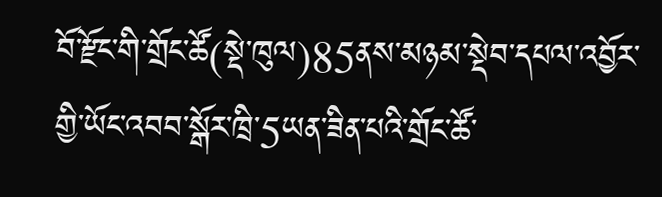བོ་རྫོང་གི་གྲོང་ཚོ(སྡེ་ཁུལ)85ནས་མཉམ་སྡེབ་དཔལ་འབྱོར་གྱི་ཡོང་འབབ་སྒོར་ཁྲི་5ཡན་ཟིན་པའི་གྲོང་ཚོ་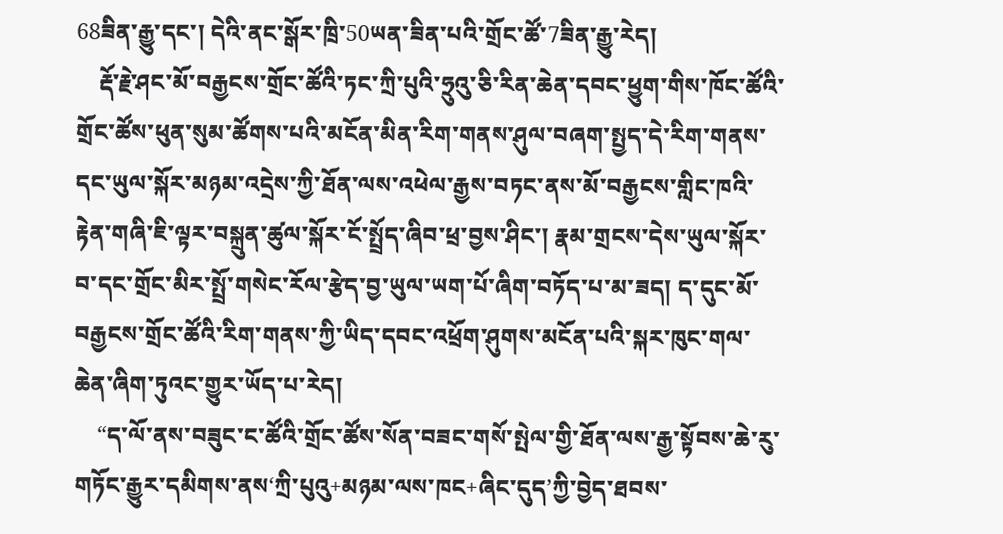68ཟིན་རྒྱུ་དང་། དེའི་ནང་སྒོར་ཁྲི་50ཡན་ཟིན་པའི་གྲོང་ཚོ་7ཟིན་རྒྱུ་རེད།
    རྡོ་རྗེ་ཤང་མོ་བརྒྱངས་གྲོང་ཚོའི་ཏང་ཀྲི་པུའི་ཧྲུའུ་ཅི་རིན་ཆེན་དབང་ཕྱུག་གིས་ཁོང་ཚོའི་གྲོང་ཚོས་ཕུན་སུམ་ཚོགས་པའི་མངོན་མིན་རིག་གནས་ཤུལ་བཞག་སྤྱད་དེ་རིག་གནས་དང་ཡུལ་སྐོར་མཉམ་འདྲེས་ཀྱི་ཐོན་ལས་འཕེལ་རྒྱས་བཏང་ནས་མོ་བརྒྱངས་གླིང་ཁའི་རྟེན་གཞི་ཇི་ལྟར་བསྐྲུན་ཚུལ་སྐོར་ངོ་སྤྲོད་ཞིབ་ཕྲ་བྱས་ཤིང་། རྣམ་གྲངས་དེས་ཡུལ་སྐོར་བ་དང་གྲོང་མིར་སྤྲོ་གསེང་རོལ་རྩེད་བྱ་ཡུལ་ཡག་པོ་ཞིག་བཏོད་པ་མ་ཟད། ད་དུང་མོ་བརྒྱངས་གྲོང་ཚོའི་རིག་གནས་ཀྱི་ཡིད་དབང་འཕྲོག་ཤུགས་མངོན་པའི་སྐར་ཁུང་གལ་ཆེན་ཞིག་ཏུའང་གྱུར་ཡོད་པ་རེད།
    “ད་ལོ་ནས་བཟུང་ང་ཚོའི་གྲོང་ཚོས་སོན་བཟང་གསོ་སྤེལ་གྱི་ཐོན་ལས་རྒྱ་སྟོབས་ཆེ་རུ་གཏོང་རྒྱུར་དམིགས་ནས‘ཀྲི་པུའུ+མཉམ་ལས་ཁང+ཞིང་དུད’ཀྱི་བྱེད་ཐབས་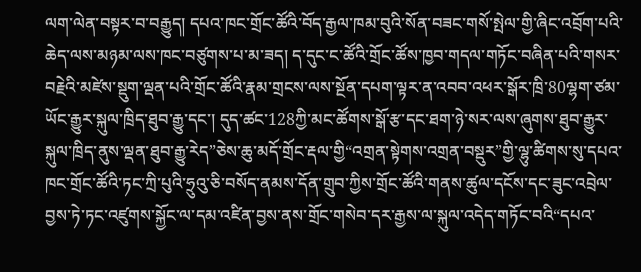ལག་ལེན་བསྟར་བ་བརྒྱུད། དཔའ་ཁང་གྲོང་ཚོའི་བོད་རྒྱལ་ཁམ་བུའི་སོན་བཟང་གསོ་སྤེལ་གྱི་ཞིང་འབྲོག་པའི་ཆེད་ལས་མཉམ་ལས་ཁང་བཙུགས་པ་མ་ཟད། ད་དུང་ང་ཚོའི་གྲོང་ཚོས་ཁྱབ་གདལ་གཏོང་བཞིན་པའི་གསར་བརྗེའི་མཛེས་སྡུག་ལྡན་པའི་གྲོང་ཚོའི་རྣམ་གྲངས་ལས་སྔོན་དཔག་ལྟར་ན་འབབ་འཕར་སྒོར་ཁྲི་80ལྷག་ཙམ་ཡོང་རྒྱུར་སྐུལ་ཁྲིད་ཐུབ་རྒྱུ་དང་། དུད་ཚང་128ཀྱི་མང་ཚོགས་སྒོ་རྩ་དང་ཐག་ཉེ་སར་ལས་ཞུགས་ཐུབ་རྒྱུར་སྐུལ་ཁྲིད་ནུས་ལྡན་ཐུབ་རྒྱུ་རེད”ཅེས་ཆུ་མདོ་གྲོང་རྡལ་གྱི“འགྲན་སྟེགས་འགྲན་བསྡུར”གྱི་ལྷུ་ཚིགས་སུ་དཔའ་ཁང་གྲོང་ཚོའི་ཏང་ཀྲི་པུའི་ཧྲུའུ་ཅི་བསོད་ནམས་དོན་གྲུབ་ཀྱིས་གྲོང་ཚོའི་གནས་ཚུལ་དངོས་དང་ཟུང་འབྲེལ་བྱས་ཏེ་ཏང་འཛུགས་སྐྱོང་ལ་དམ་འཛིན་བྱས་ནས་གྲོང་གསེབ་དར་རྒྱས་ལ་སྐུལ་འདེད་གཏོང་བའི“དཔའ་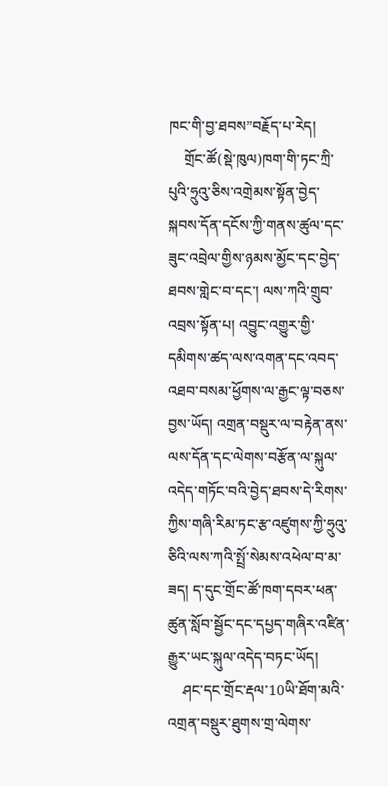ཁང་གི་བྱ་ཐབས”བརྗོད་པ་རེད།
    གྲོང་ཚོ(སྡེ་ཁུལ)ཁག་གི་ཏང་ཀྲི་པུའི་ཧྲུའུ་ཅིས་འགྲེམས་སྟོན་བྱེད་སྐབས་དོན་དངོས་ཀྱི་གནས་ཚུལ་དང་ཟུང་འབྲེལ་གྱིས་ཉམས་མྱོང་དང་བྱེད་ཐབས་གླེང་བ་དང་། ལས་ཀའི་གྲུབ་འབྲས་སྟོན་པ། འབྱུང་འགྱུར་གྱི་དམིགས་ཚད་ལས་འགན་དང་འབད་འཐབ་བསམ་ཕྱོགས་ལ་རྒྱང་ལྟ་བཅས་བྱས་ཡོད། འགྲན་བསྡུར་ལ་བརྟེན་ནས་ལས་དོན་དང་ལེགས་བརྩོན་ལ་སྐུལ་འདེད་གཏོང་བའི་བྱེད་ཐབས་དེ་རིགས་ཀྱིས་གཞི་རིམ་ཏང་རྩ་འཛུགས་ཀྱི་ཧྲུའུ་ཅིའི་ལས་ཀའི་སྤྲོ་སེམས་འཕེལ་བ་མ་ཟད། ད་དུང་གྲོང་ཚོ་ཁག་དབར་ཕན་ཚུན་སློབ་སྦྱོང་དང་དཔྱད་གཞིར་འཛིན་རྒྱུར་ཡང་སྐུལ་འདེད་བཏང་ཡོད།
    ཤང་དང་གྲོང་རྡལ་10ཡི་ཐོག་མའི་འགྲན་བསྡུར་ཐུགས་གྲ་ལེགས་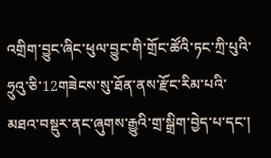འགྲིག་བྱུང་ཞིང་ཕུལ་བྱུང་གི་གྲོང་ཚོའི་ཏང་ཀྲི་པུའི་ཧྲུའུ་ཅི་12གཟེངས་སུ་ཐོན་ནས་རྫོང་རིམ་པའི་མཐའ་བསྡུར་ནང་ཞུགས་རྒྱུའི་གྲ་སྒྲིག་བྱེད་པ་དང་།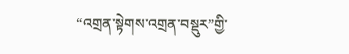“འགྲན་སྟེགས་འགྲན་བསྡུར”གྱི་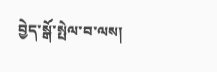བྱེད་སྒོ་སྤེལ་བ་ལས།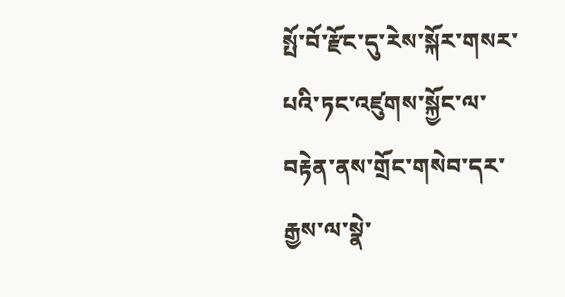སྤོ་བོ་རྫོང་དུ་རེས་སྐོར་གསར་པའི་ཏང་འཛུགས་སྐྱོང་ལ་བརྟེན་ནས་གྲོང་གསེབ་དར་རྒྱས་ལ་སྣེ་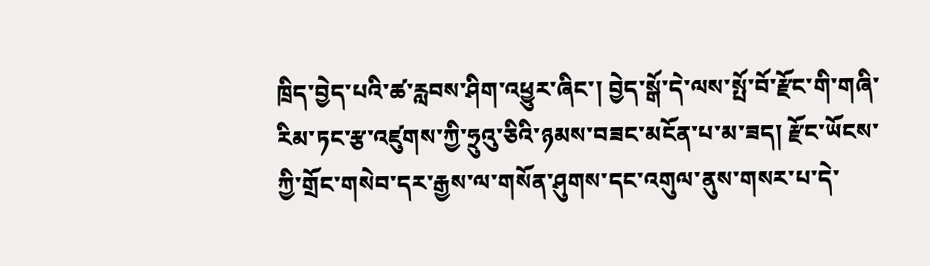ཁྲིད་བྱེད་པའི་ཚ་རླབས་ཤིག་འཕྱུར་ཞིང་། བྱེད་སྒོ་དེ་ལས་སྤོ་བོ་རྫོང་གི་གཞི་རིམ་ཏང་རྩ་འཛུགས་ཀྱི་ཧྲུའུ་ཅིའི་ཉམས་བཟང་མངོན་པ་མ་ཟད། རྫོང་ཡོངས་ཀྱི་གྲོང་གསེབ་དར་རྒྱས་ལ་གསོན་ཤུགས་དང་འགུལ་ནུས་གསར་པ་དེ་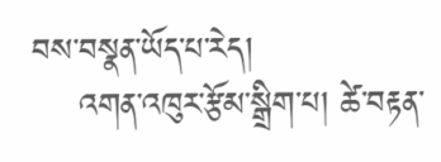བས་བསྣན་ཡོད་པ་རེད།
    འགན་འཁུར་རྩོམ་སྒྲིག་པ། ཚེ་བརྟན་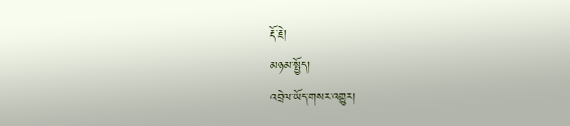རྡོ་རྗེ།
མཉམ་སྤྱོད།
འབྲེལ་ཡོད་གསར་འགྱུར།